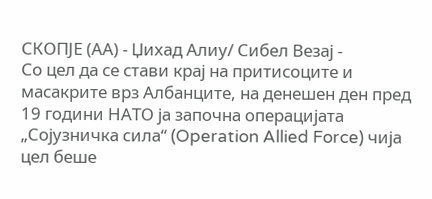СКОПЈЕ (АА) - Џихад Алиу/ Сибел Везај -
Со цел да се стави крај на притисоците и масакрите врз Албанците, на денешен ден пред 19 години НАТО ја започна операцијата „Сојузничка сила“ (Operation Allied Force) чија цел беше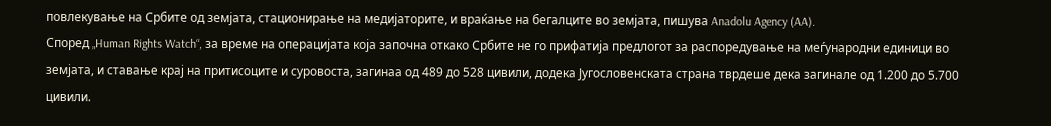повлекување на Србите од земјата, стационирање на медијаторите, и враќање на бегалците во земјата, пишува Anadolu Agency (AA).
Според „Human Rights Watch“, за време на операцијата која започна откако Србите не го прифатија предлогот за распоредување на меѓународни единици во земјата, и ставање крај на притисоците и суровоста, загинаа од 489 до 528 цивили, додека Југословенската страна тврдеше дека загинале од 1.200 до 5.700 цивили.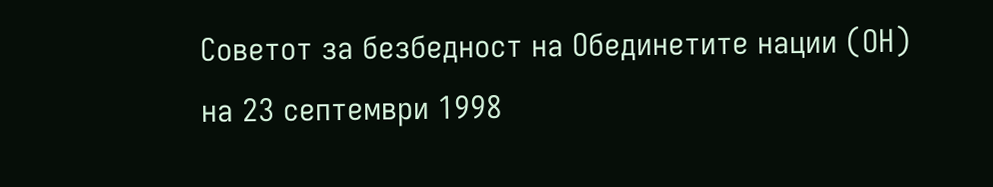Советот за безбедност на Обединетите нации (ОН) на 23 септември 1998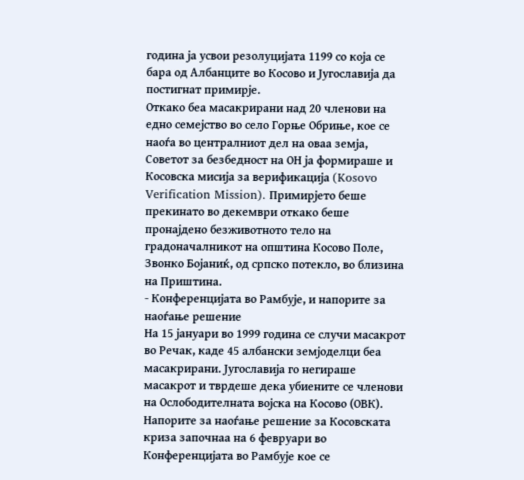година ја усвои резолуцијата 1199 со која се бара од Албанците во Косово и Југославија да постигнат примирје.
Откако беа масакрирани над 20 членови на едно семејство во село Горње Обриње, кое се наоѓа во централниот дел на оваа земја, Советот за безбедност на ОН ја формираше и Косовска мисија за верификација (Kosovo Verification Mission). Примирјето беше прекинато во декември откако беше пронајдено безживотното тело на градоначалникот на општина Косово Поле, Звонко Бојаниќ, од српско потекло, во близина на Приштина.
- Конференцијата во Рамбује, и напорите за наоѓање решение
На 15 јануари во 1999 година се случи масакрот во Речак, каде 45 албански земјоделци беа масакрирани. Југославија го негираше масакрот и тврдеше дека убиените се членови на Ослободителната војска на Косово (ОВК).
Напорите за наоѓање решение за Косовската криза започнаа на 6 февруари во Конференцијата во Рамбује кое се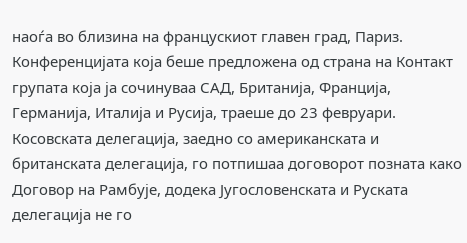наоѓа во близина на францускиот главен град, Париз. Конференцијата која беше предложена од страна на Контакт групата која ја сочинуваа САД, Британија, Франција, Германија, Италија и Русија, траеше до 23 февруари. Косовската делегација, заедно со американската и британската делегација, го потпишаа договорот позната како Договор на Рамбује, додека Југословенската и Руската делегација не го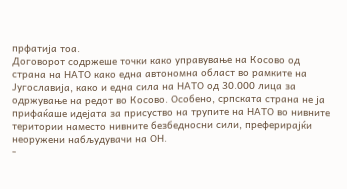прфатија тоа.
Договорот содржеше точки како управување на Косово од страна на НАТО како една автономна област во рамките на Југославија, како и една сила на НАТО од 30.000 лица за одржување на редот во Косово. Особено, српската страна не ја прифаќаше идејата за присуство на трупите на НАТО во нивните територии наместо нивните безбедносни сили, преферирајќи неоружени набљудувачи на ОН.
-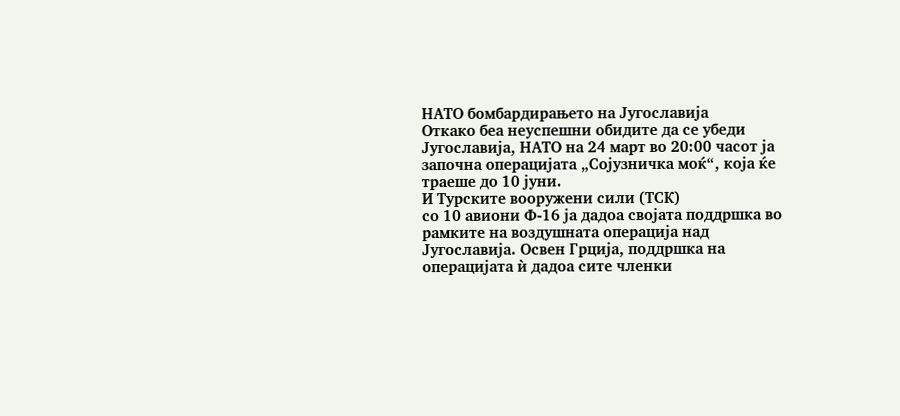НАТО бомбардирањето на Југославија
Откако беа неуспешни обидите да се убеди Југославија, НАТО на 24 март во 20:00 часот ја започна операцијата „Сојузничка моќ“, која ќе траеше до 10 јуни.
И Турските вооружени сили (ТСК)
со 10 авиони Ф-16 ја дадoa својата поддршка во рамките на воздушната операција над Југославија. Освен Грција, поддршка на операцијата ѝ дадоа сите членки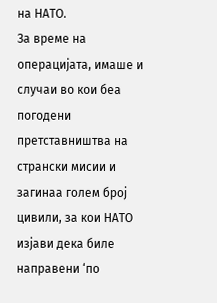на НАТО.
За време на операцијата, имаше и случаи во кои беа погодени претставништва на странски мисии и загинаа голем број цивили, за кои НАТО изјави дека биле направени ‘по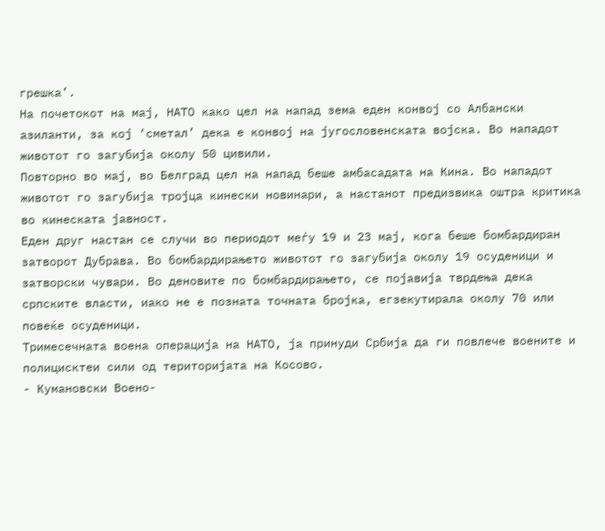грешка’.
На почетокот на мај, НАТО како цел на напад зема еден конвој со Албански азиланти, за кој ‘сметал’ дека е конвој на југословенската војска. Во нападот животот го загубија околу 50 цивили.
Повторно во мај, во Белград цел на напад беше амбасадата на Кина. Во нападот животот го загубија тројца кинески новинари, а настанот предизвика оштра критика во кинеската јавност.
Еден друг настан се случи во периодот меѓу 19 и 23 мај, кога беше бомбардиран затворот Дубрава. Во бомбардирањето животот го загубија околу 19 осуденици и затворски чувари. Во деновите по бомбардирањето, се појавија тврдења дека српските власти, иако не е позната точната бројка, егзекутирала околу 70 или повеќе осуденици.
Тримесечната воена операција на НАТО, ја принуди Србија да ги повлече воените и полицисктеи сили од територијата на Косово.
- Кумановски Воено-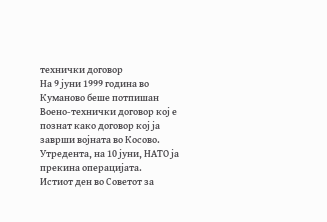технички договор
На 9 јуни 1999 година во Куманово беше потпишан Воено-технички договор кој е познат како договор кој ја заврши војната во Косово. Утредента, на 10 јуни, НАТО ја прекина операцијата.
Истиот ден во Советот за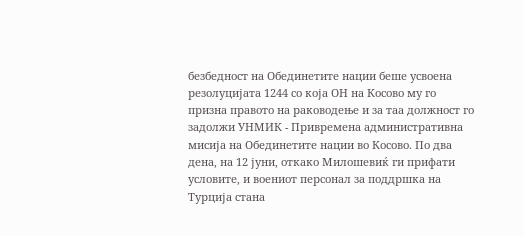безбедност на Обединетите нации беше усвоена резолуцијата 1244 со која ОН на Косово му го призна правото на раководење и за таа должност го задолжи УНМИК - Привремена административна мисија на Обединетите нации во Косово. По два дена, на 12 јуни, откако Милошевиќ ги прифати условите, и воениот персонал за поддршка на Турција стана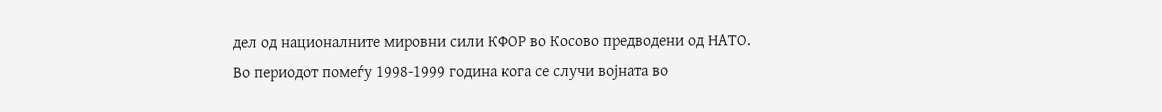дел од националните мировни сили КФОР во Косово предводени од НАТО.
Во периодот помеѓу 1998-1999 година кога се случи војната во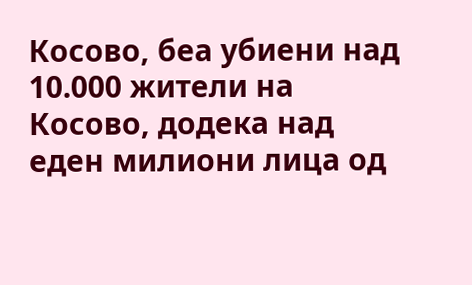Косово, беа убиени над 10.000 жители на Косово, додека над еден милиони лица од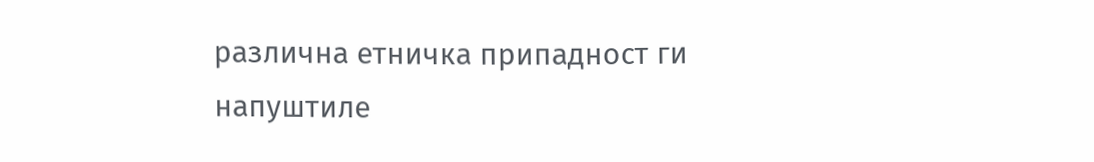различна етничка припадност ги напуштиле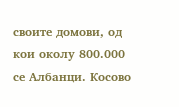своите домови, од кои околу 800.000 се Албанци. Косово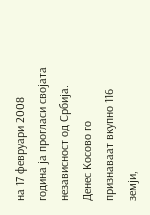на 17 февруари 2008 година ја прогласи својата независност од Србија.
Денес Косово го признаваат вкупно 116 земји,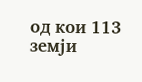од кои 113 земји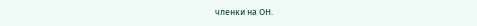членки на ОН.